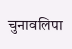चुनावलिपा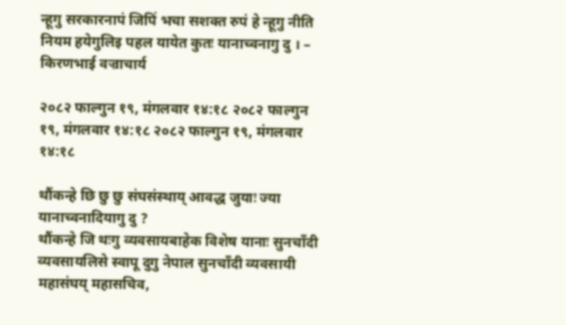न्हूगु सरकारनापं जिपिं भचा सशक्त रुपं हे न्हूगु नीति नियम हयेगुलिइ पहल यायेत कुतः यानाच्वनागु दु । – किरणभाई वज्राचार्य

२०८२ फाल्गुन १९, मंगलवार १४:१८ २०८२ फाल्गुन १९, मंगलवार १४:१८ २०८२ फाल्गुन १९, मंगलवार १४:१८

थौंकन्हे छि छु छु संघसंस्थाय् आवद्ध जुयाः ज्या यानाच्वनादियागु दु ?
थौंकन्हे जि थःगु व्यवसायबाहेक विशेष यानाः सुनचाँदी व्यवसायलिसे स्वापू दुगु नेपाल सुनचाँदी व्यवसायी महासंघय् महासचिव,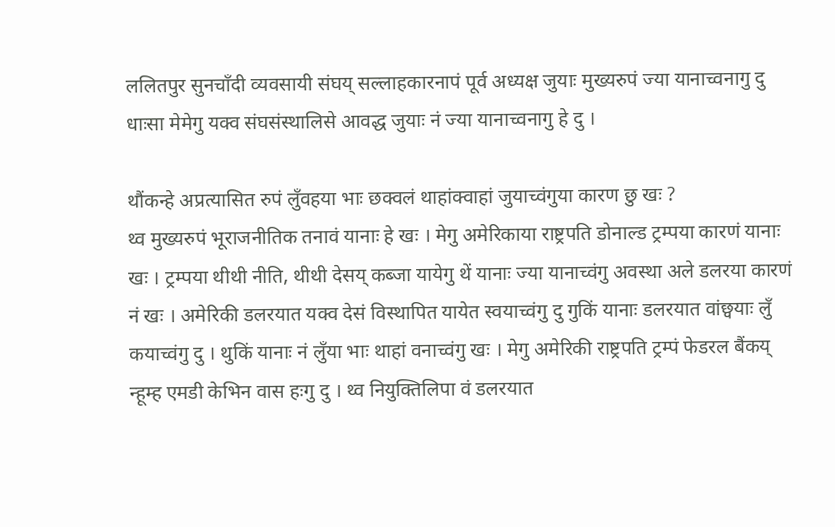ललितपुर सुनचाँदी व्यवसायी संघय् सल्लाहकारनापं पूर्व अध्यक्ष जुयाः मुख्यरुपं ज्या यानाच्वनागु दु धाःसा मेमेगु यक्व संघसंस्थालिसे आवद्ध जुयाः नं ज्या यानाच्वनागु हे दु ।

थौंकन्हे अप्रत्यासित रुपं लुँवहया भाः छक्वलं थाहांक्वाहां जुयाच्वंगुया कारण छु खः ?
थ्व मुख्यरुपं भूराजनीतिक तनावं यानाः हे खः । मेगु अमेरिकाया राष्ट्रपति डोनाल्ड ट्रम्पया कारणं यानाः खः । ट्रम्पया थीथी नीति, थीथी देसय् कब्जा यायेगु थें यानाः ज्या यानाच्वंगु अवस्था अले डलरया कारणं नं खः । अमेरिकी डलरयात यक्व देसं विस्थापित यायेत स्वयाच्वंगु दु गुकिं यानाः डलरयात वांछ्वयाः लुँ कयाच्वंगु दु । थुकिं यानाः नं लुँया भाः थाहां वनाच्वंगु खः । मेगु अमेरिकी राष्ट्रपति ट्रम्पं फेडरल बैंकय् न्हूम्ह एमडी केभिन वास हःगु दु । थ्व नियुक्तिलिपा वं डलरयात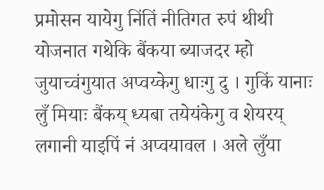प्रमोसन यायेगु निंतिं नीतिगत रुपं थीथी योजनात गथेकि बैंकया ब्याजदर म्हो जुयाच्वंगुयात अप्वय्केगु धाःगु दु । गुकिं यानाः लुँ मियाः बैंकय् ध्यबा तयेयंकेगु व शेयरय् लगानी याइपिं नं अप्वयावल । अले लुँया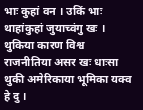भाः कुहां वन । उकिं भाः थाहांकुहां जुयाच्वंगु खः । थुकिया कारण विश्व राजनीतिया असर खः धाःसा थुकी अमेरिकाया भूमिका यक्व हे दु ।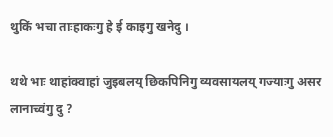थुकिं भचा ताःहाकःगु हे ई काइगु खनेदु ।

थथे भाः थाहांक्वाहां जुइबलय् छिकपिनिगु व्यवसायलय् गज्याःगु असर लानाच्वंगु दु ?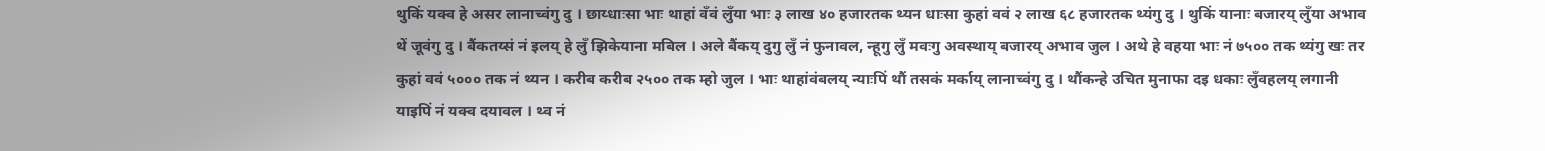थुकिं यक्व हे असर लानाच्वंगु दु । छाय्धाःसा भाः थाहां वँवं लुँया भाः ३ लाख ४० हजारतक थ्यन धाःसा कुहां ववं २ लाख ६८ हजारतक थ्यंगु दु । थुकिं यानाः बजारय् लुँया अभाव थें जूवंगु दु । बैंकतय्सं नं इलय् हे लुँ झिकेयाना मबिल । अले बैंकय् दुगु लुँ नं फुनावल, न्हूगु लुँ मवःगु अवस्थाय् बजारय् अभाव जुल । अथे हे वहया भाः नं ७५०० तक थ्यंगु खः तर कुहां ववं ५००० तक नं थ्यन । करीब करीब २५०० तक म्हो जुल । भाः थाहांवंबलय् न्याःपिं थौं तसकं मर्काय् लानाच्वंगु दु । थौंकन्हे उचित मुनाफा दइ धकाः लुँवहलय् लगानी याइपिं नं यक्व दयावल । थ्व नं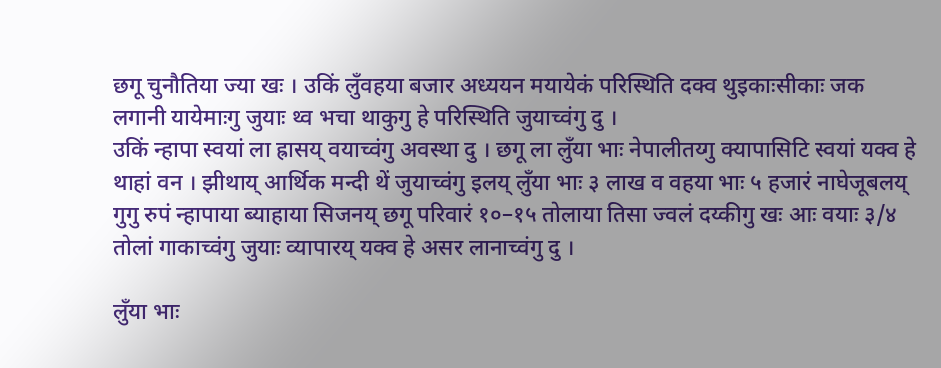छगू चुनौतिया ज्या खः । उकिं लुँवहया बजार अध्ययन मयायेकं परिस्थिति दक्व थुइकाःसीकाः जक लगानी यायेमाःगु जुयाः थ्व भचा थाकुगु हे परिस्थिति जुयाच्वंगु दु ।
उकिं न्हापा स्वयां ला ह्रासय् वयाच्वंगु अवस्था दु । छगू ला लुँया भाः नेपालीतय्गु क्यापासिटि स्वयां यक्व हे थाहां वन । झीथाय् आर्थिक मन्दी थें जुयाच्वंगु इलय् लुँया भाः ३ लाख व वहया भाः ५ हजारं नाघेजूबलय् गुगु रुपं न्हापाया ब्याहाया सिजनय् छगू परिवारं १०–१५ तोलाया तिसा ज्वलं दय्कीगु खः आः वयाः ३/४ तोलां गाकाच्वंगु जुयाः व्यापारय् यक्व हे असर लानाच्वंगु दु ।

लुँया भाः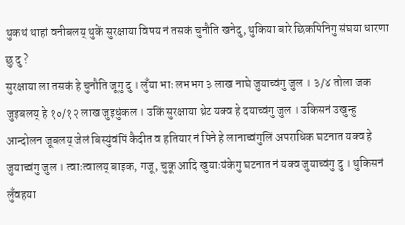थुकथं थाहां वनीबलय् थुकें सुरक्षाया विषय नं तसकं चुनौति खनेदु, थुकिया बारे छिकपिनिगु संघया धारणा छु दु ?
सुरक्षाया ला तसकं हे चुनौति जूगु दु । लुँया भाः लभभग ३ लाख नाघे जुयाच्वंगु जुल । ३/४ तोला जक जुइबलय् हे १०/१२ लाख जुइधुंकल । उकिं सुरक्षाया थ्रेट यक्व हे दयाच्वंगु जुल । उकिसनं उखुन्हु आन्दोलन जूबलय् जेलं बिस्युंवंपिं कैदीत व हतियार नं पिने हे लानाच्वंगुलिं अपराधिक घटनात यक्व हे जुयाच्वंगु जुल । त्वाःत्वालय् बाइक, गजू, चुकू आदि खुयाःयंकेगु घटनात नं यक्व जुयाच्वंगु दु । थुकिसनं लुँवहया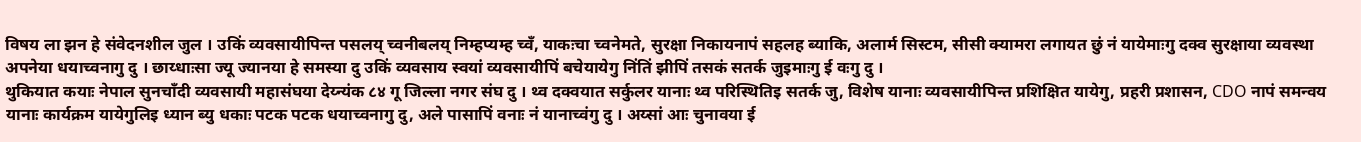विषय ला झन हे संवेदनशील जुल । उकिं व्यवसायीपिन्त पसलय् च्वनीबलय् निम्हप्यम्ह च्वँ, याकःचा च्वनेमते, सुरक्षा निकायनापं सहलह ब्याकि, अलार्म सिस्टम, सीसी क्यामरा लगायत छुं नं यायेमाःगु दक्व सुरक्षाया व्यवस्था अपनेया धयाच्वनागु दु । छाय्धाःसा ज्यू ज्यानया हे समस्या दु उकिं व्यवसाय स्वयां व्यवसायीपिं बचेयायेगु निंतिं झीपिं तसकं सतर्क जुइमाःगु ई वःगु दु ।
थुकियात कयाः नेपाल सुनचाँदी व्यवसायी महासंघया देय्न्यंक ८४ गू जिल्ला नगर संघ दु । थ्व दक्वयात सर्कुलर यानाः थ्व परिस्थितिइ सतर्क जु, विशेष यानाः व्यवसायीपिन्त प्रशिक्षित यायेगु, प्रहरी प्रशासन, CDO नापं समन्वय यानाः कार्यक्रम यायेगुलिइ ध्यान ब्यु धकाः पटक पटक धयाच्वनागु दु, अले पासापिं वनाः नं यानाच्वंगु दु । अय्सां आः चुनावया ई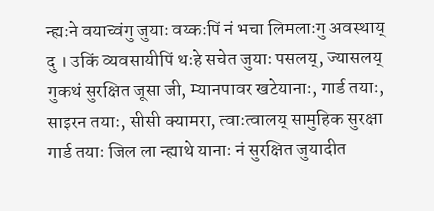न्ह्यःने वयाच्वंगु जुयाः वय्कःपिं नं भचा लिमलाःगु अवस्थाय् दु । उकिं व्यवसायीपिं थःहे सचेत जुयाः पसलय्, ज्यासलय् गुकथं सुरक्षित जूसा जी, म्यानपावर खटेयानाः, गार्ड तयाः, साइरन तयाः, सीसी क्यामरा, त्वाःत्वालय् सामुहिक सुरक्षा गार्ड तयाः जिल ला न्ह्याथे यानाः नं सुरक्षित जुयादीत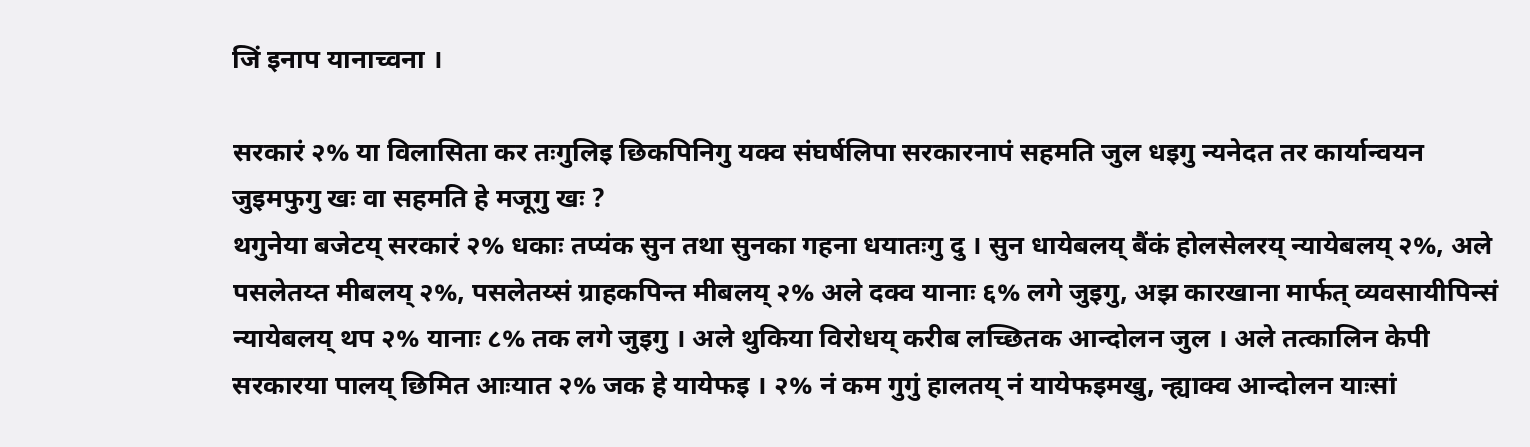जिं इनाप यानाच्वना ।

सरकारं २% या विलासिता कर तःगुलिइ छिकपिनिगु यक्व संघर्षलिपा सरकारनापं सहमति जुल धइगु न्यनेदत तर कार्यान्वयन जुइमफुगु खः वा सहमति हे मजूगु खः ?
थगुनेया बजेटय् सरकारं २% धकाः तप्यंक सुन तथा सुनका गहना धयातःगु दु । सुन धायेबलय् बैंकं होलसेलरय् न्यायेबलय् २%, अले पसलेतय्त मीबलय् २%, पसलेतय्सं ग्राहकपिन्त मीबलय् २% अले दक्व यानाः ६% लगे जुइगु, अझ कारखाना मार्फत् व्यवसायीपिन्सं न्यायेबलय् थप २% यानाः ८% तक लगे जुइगु । अले थुकिया विरोधय् करीब लच्छितक आन्दोलन जुल । अले तत्कालिन केपी सरकारया पालय् छिमित आःयात २% जक हे यायेफइ । २% नं कम गुगुं हालतय् नं यायेफइमखु, न्ह्याक्व आन्दोलन याःसां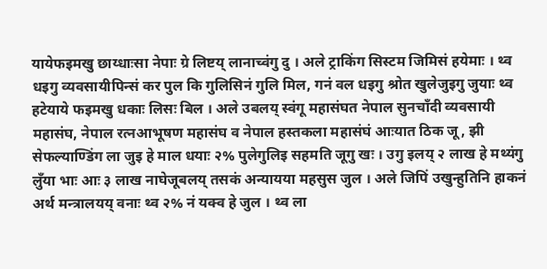यायेफइमखु छाय्धाःसा नेपाः ग्रे लिष्टय् लानाच्वंगु दु । अले ट्राकिंग सिस्टम जिमिसं हयेमाः । थ्व धइगु व्यवसायीपिन्सं कर पुल कि गुलिसिनं गुलि मिल, गनं वल धइगु श्रोत खुलेजुइगु जुयाः थ्व हटेयाये फइमखु धकाः लिसः बिल । अले उबलय् स्वंगू महासंघत नेपाल सुनचाँदी व्यवसायी महासंघ, नेपाल रत्नआभूषण महासंघ व नेपाल हस्तकला महासंघं आःयात ठिक जू, झी सेफल्याण्डिंग ला जुइ हे माल धयाः २% पुलेगुलिइ सहमति जूगु खः । उगु इलय् २ लाख हे मथ्यंगु लुँया भाः आः ३ लाख नाघेजूबलय् तसकं अन्यायया महसुस जुल । अले जिपिं उखुन्हुतिनि हाकनं अर्थ मन्त्रालयय् वनाः थ्व २% नं यक्व हे जुल । थ्व ला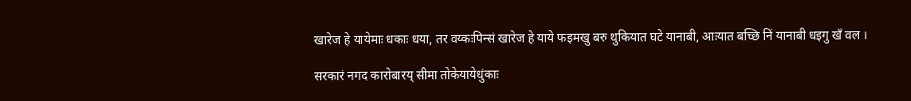खारेज हे यायेमाः धकाः धया, तर वय्कःपिन्सं खारेज हे याये फइमखु बरु थुकियात घटे यानाबी, आःयात बच्छि निं यानाबी धइगु खँ वल ।

सरकारं नगद कारोबारय् सीमा तोकेयायेधुंकाः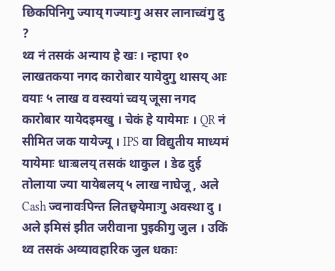छिकपिनिगु ज्याय् गज्याःगु असर लानाच्वंगु दु ?
थ्व नं तसकं अन्याय हे खः । न्हापा १० लाखतकया नगद कारोबार यायेदुगु थासय् आः वयाः ५ लाख व वस्वयां च्वय् जूसा नगद कारोबार यायेदइमखु । चेकं हे यायेमाः । QR नं सीमित जक यायेज्यू । IPS वा विद्युतीय माध्यमं यायेमाः धाःबलय् तसकं थाकुल । डेढ दुई तोलाया ज्या यायेबलय् ५ लाख नाघेजू, अले Cash ज्वनावःपिन्त लितछ्वयेमाःगु अवस्था दु । अले इमिसं झीत जरीवाना पुइकीगु जुल । उकिं थ्व तसकं अव्यावहारिक जुल धकाः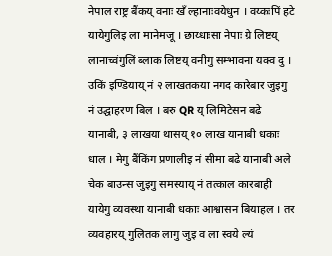नेपाल राष्ट्र बैंकय् वनाः खँ ल्हानाःवयेधुन । वय्कःपिं हटे यायेगुलिइ ला मानेमजू । छाय्धाःसा नेपाः ग्रे लिष्टय् लानाच्वंगुलिं ब्लाक लिष्टय् वनीगु सम्भावना यक्व दु । उकिं इण्डियाय् नं २ लाखतकया नगद कारेबार जुइगु नं उद्घाहरण बिल । बरु QR य् लिमिटेसन बढे यानाबी, ३ लाखया थासय् १० लाख यानाबी धकाः धाल । मेगु बैंकिंग प्रणालीइ नं सीमा बढे यानाबी अले चेक बाउन्स जुइगु समस्याय् नं तत्काल कारबाही यायेगु व्यवस्था यानाबी धकाः आश्वासन बियाहल । तर व्यवहारय् गुलितक लागु जुइ व ला स्वये ल्यं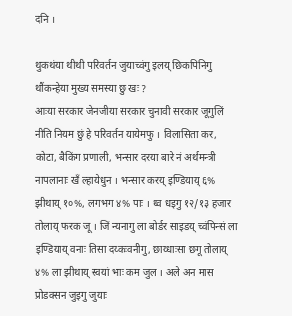दनि ।

थुकथंया थीथी परिवर्तन जुयाच्वंगु इलय् छिकपिनिगु थौंकन्हेया मुख्य समस्या छु खः ?
आःया सरकार जेनजीया सरकार चुनावी सरकार जूगुलिं नीति नियम छुं हे परिवर्तन यायेमफु । विलासिता कर, कोटा, बैकिंग प्रणाली, भन्सार दरया बारे नं अर्थमन्त्री नापलानाः खँ ल्हायेधुन । भन्सार करय् इण्डियाय् ६% झीथाय् १०%, लगभग ४% पाः । थ्व धइगु १२/१३ हजार तोलाय् फरक जू । जिं न्यनागु ला बोर्डर साइडय् च्वंपिन्सं ला इण्डियाय् वनाः तिसा दय्कःवनीगु, छाय्धाःसा छगू तोलाय् ४% ला झीथाय् स्वयां भाः कम जुल । अले अन मास प्रोडक्सन जुइगु जुयाः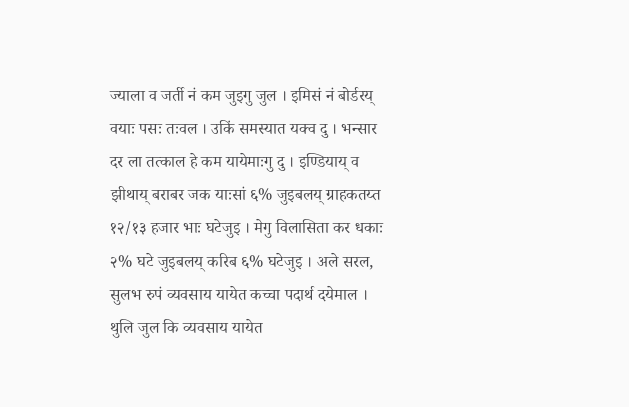ज्याला व जर्ती नं कम जुइगु जुल । इमिसं नं बोर्डरय् वयाः पसः तःवल । उकिं समस्यात यक्व दु । भन्सार दर ला तत्काल हे कम यायेमाःगु दु । इण्डियाय् व झीथाय् बराबर जक याःसां ६% जुइबलय् ग्राहकतय्त १२/१३ हजार भाः घटेजुइ । मेगु विलासिता कर धकाः २% घटे जुइबलय् करिब ६% घटेजुइ । अले सरल, सुलभ रुपं व्यवसाय यायेत कच्चा पदार्थ दयेमाल । थुलि जुल कि व्यवसाय यायेत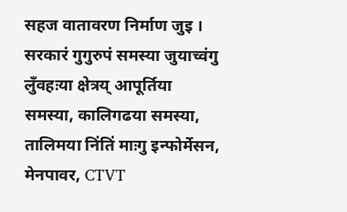सहज वातावरण निर्माण जुइ ।
सरकारं गुगुरुपं समस्या जुयाच्वंगु लुँवहःया क्षेत्रय् आपूर्तिया समस्या, कालिगढया समस्या, तालिमया निंतिं माःगु इन्फोर्मेसन, मेनपावर, CTVT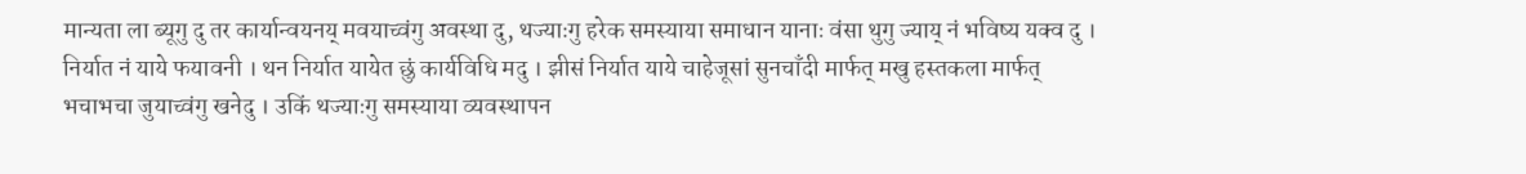मान्यता ला ब्यूगु दु तर कार्यान्वयनय् मवयाच्वंगु अवस्था दु, थज्याःगु हरेक समस्याया समाधान यानाः वंसा थुगु ज्याय् नं भविष्य यक्व दु । निर्यात नं याये फयावनी । थन निर्यात यायेत छुं कार्यविधि मदु । झीसं निर्यात याये चाहेजूसां सुनचाँदी मार्फत् मखु हस्तकला मार्फत् भचाभचा जुयाच्वंगु खनेदु । उकिं थज्याःगु समस्याया व्यवस्थापन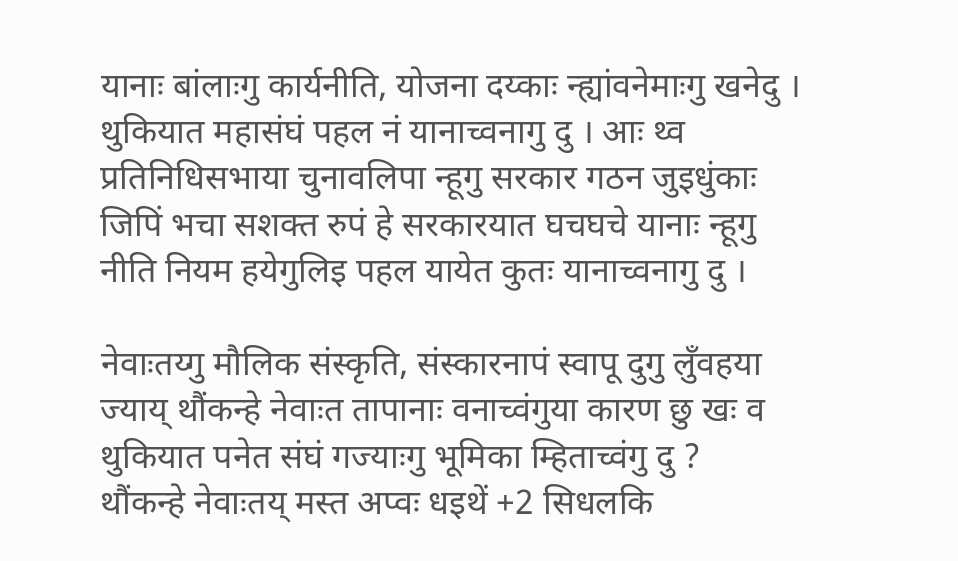यानाः बांलाःगु कार्यनीति, योजना दय्काः न्ह्यांवनेमाःगु खनेदु । थुकियात महासंघं पहल नं यानाच्वनागु दु । आः थ्व प्रतिनिधिसभाया चुनावलिपा न्हूगु सरकार गठन जुइधुंकाः जिपिं भचा सशक्त रुपं हे सरकारयात घचघचे यानाः न्हूगु नीति नियम हयेगुलिइ पहल यायेत कुतः यानाच्वनागु दु ।

नेवाःतय्गु मौलिक संस्कृति, संस्कारनापं स्वापू दुगु लुँवहया ज्याय् थौंकन्हे नेवाःत तापानाः वनाच्वंगुया कारण छु खः व थुकियात पनेत संघं गज्याःगु भूमिका म्हिताच्वंगु दु ?
थौंकन्हे नेवाःतय् मस्त अप्वः धइथें +2 सिधलकि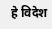हे विदेश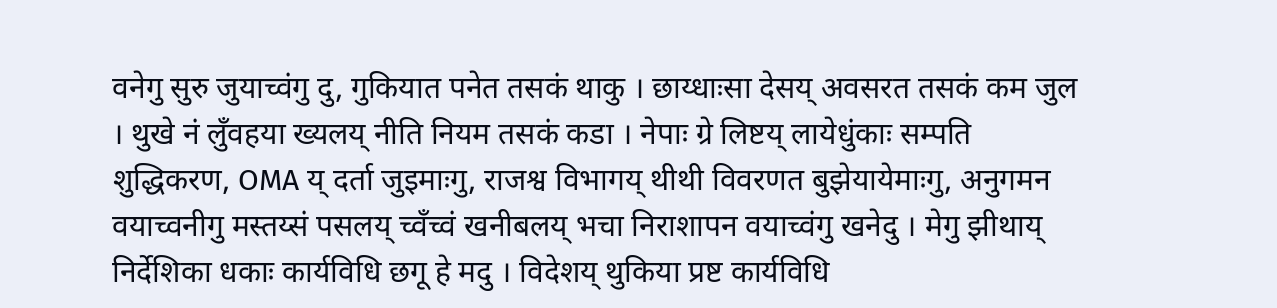वनेगु सुरु जुयाच्वंगु दु, गुकियात पनेत तसकं थाकु । छाय्धाःसा देसय् अवसरत तसकं कम जुल । थुखे नं लुँवहया ख्यलय् नीति नियम तसकं कडा । नेपाः ग्रे लिष्टय् लायेधुंकाः सम्पति शुद्धिकरण, OMA य् दर्ता जुइमाःगु, राजश्व विभागय् थीथी विवरणत बुझेयायेमाःगु, अनुगमन वयाच्वनीगु मस्तय्सं पसलय् च्वँच्वं खनीबलय् भचा निराशापन वयाच्वंगु खनेदु । मेगु झीथाय् निर्देशिका धकाः कार्यविधि छगू हे मदु । विदेशय् थुकिया प्रष्ट कार्यविधि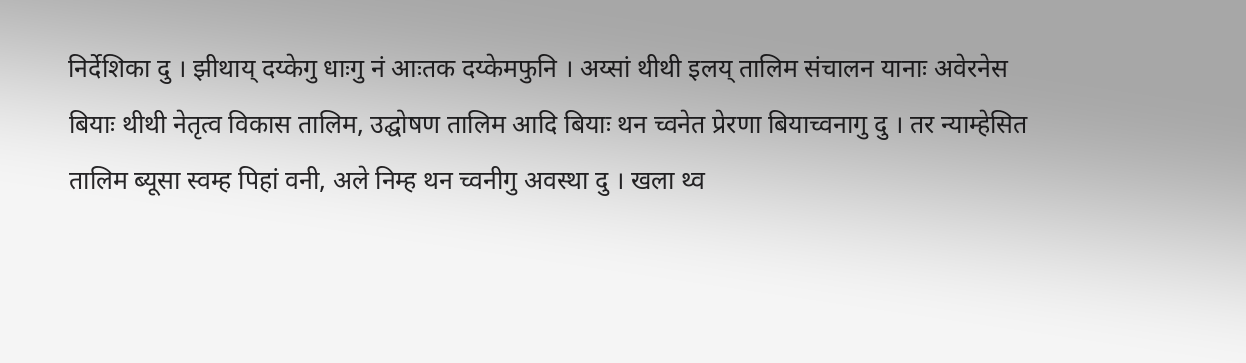निर्देशिका दु । झीथाय् दय्केगु धाःगु नं आःतक दय्केमफुनि । अय्सां थीथी इलय् तालिम संचालन यानाः अवेरनेस बियाः थीथी नेतृत्व विकास तालिम, उद्घोषण तालिम आदि बियाः थन च्वनेत प्रेरणा बियाच्वनागु दु । तर न्याम्हेसित तालिम ब्यूसा स्वम्ह पिहां वनी, अले निम्ह थन च्वनीगु अवस्था दु । खला थ्व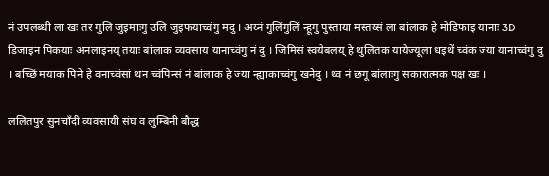नं उपलब्धी ला खः तर गुलि जुइमाःगु उलि जुइफयाच्वंगु मदु । अय्नं गुलिंगुलिं न्हूगु पुस्ताया मस्तय्सं ला बांलाक हे मोडिफाइ यानाः 3D डिजाइन पिकयाः अनलाइनय् तयाः बांलाक व्यवसाय यानाच्वंगु नं दु । जिमिसं स्वयेबलय् हे थुलितक यायेज्यूला धइथें च्वंक ज्या यानाच्वंगु दु । बच्छिं मयाक पिने हे वनाच्वंसां थन च्वंपिन्सं नं बांलाक हे ज्या न्ह्याकाच्वंगु खनेदु । थ्व नं छगू बांलाःगु सकारात्मक पक्ष खः ।

ललितपुर सुनचाँदी व्यवसायी संघ व लुम्बिनी बौद्ध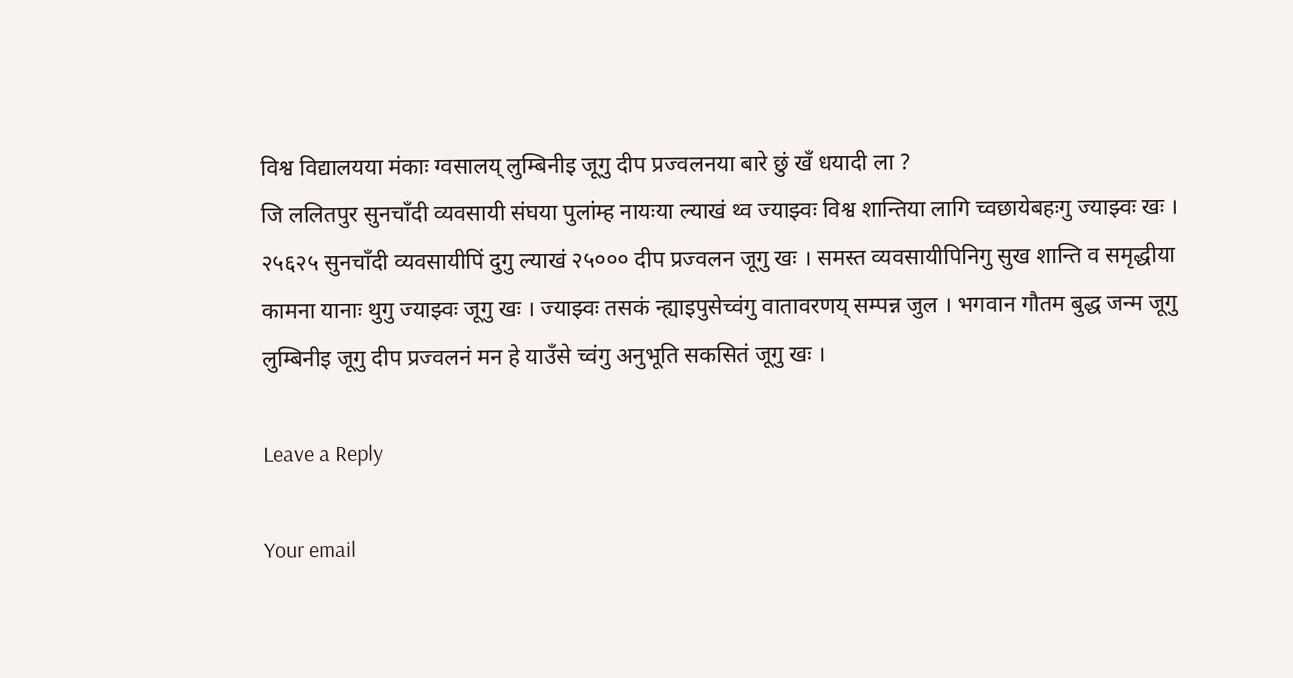विश्व विद्यालयया मंकाः ग्वसालय् लुम्बिनीइ जूगु दीप प्रज्वलनया बारे छुं खँ धयादी ला ?
जि ललितपुर सुनचाँदी व्यवसायी संघया पुलांम्ह नायःया ल्याखं थ्व ज्याझ्वः विश्व शान्तिया लागि च्वछायेबहःगु ज्याझ्वः खः । २५६२५ सुनचाँदी व्यवसायीपिं दुगु ल्याखं २५००० दीप प्रज्वलन जूगु खः । समस्त व्यवसायीपिनिगु सुख शान्ति व समृद्धीया कामना यानाः थुगु ज्याझ्वः जूगु खः । ज्याझ्वः तसकं न्ह्याइपुसेच्वंगु वातावरणय् सम्पन्न जुल । भगवान गौतम बुद्ध जन्म जूगु लुम्बिनीइ जूगु दीप प्रज्वलनं मन हे याउँसे च्वंगु अनुभूति सकसितं जूगु खः ।

Leave a Reply

Your email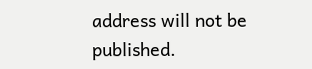address will not be published.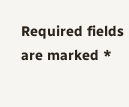Required fields are marked *